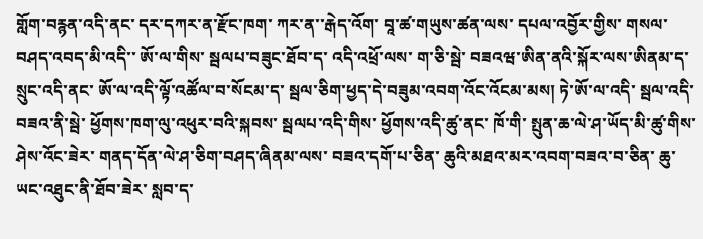གློག་བརྙན་འདི་ནང་ དར་དཀར་ན་རྫོང་ཁག་ ཀར་ན་་རྒེད་འོག་ བཱ་ཚ་གཡུས་ཚན་ལས་ དཔལ་འབྱོར་གྱིས་ གསལ་བཤད་འབད་མི་འདི་་ ཨོ་ལ་གིས་ སྦལཔ་བཟུང་ཐོབ་ད་ འདི་འཕྲོ་ལས་ ག་ཅི་སྦེ་ བཟའཝ་ཨིན་ནའི་སྐོར་ལས་ཨིནམ་ད་ སྲུང་འདི་ནང་ ཨོ་ལ་འདི་ལྟོ་འཚོལ་བ་སོངམ་ད་ སྦལ་ཅིག་ཕྱད་དེ་བཟུམ་འབག་འོང་འོངམ་མས། ཏེ་ཨོ་ལ་འདི་ སྦལ་འདི་བཟའ་ནི་སྦེ་ ཕྱོགས་ཁག་ལུ་འཕུར་བའི་སྐབས་ སྦལཔ་འདི་གིས་ ཕྱོགས་འདི་ཚུ་ནང་ ཁོ་གི་ སྤུན་ཆ་ལེ་ཤ་ཡོད་མི་ཚུ་གིས་ ཤེས་འོང་ཟེར་ གནད་དོན་ལེ་ཤ་ཅིག་བཤད་ཞིནམ་ལས་ བཟའ་དགོ་པ་ཅིན་ ཆུའི་མཐའ་མར་འབག་བཟའ་བ་ཅིན་ ཆུ་ཡང་འཐུང་ནི་ཐོབ་ཟེར་ སླབ་ད་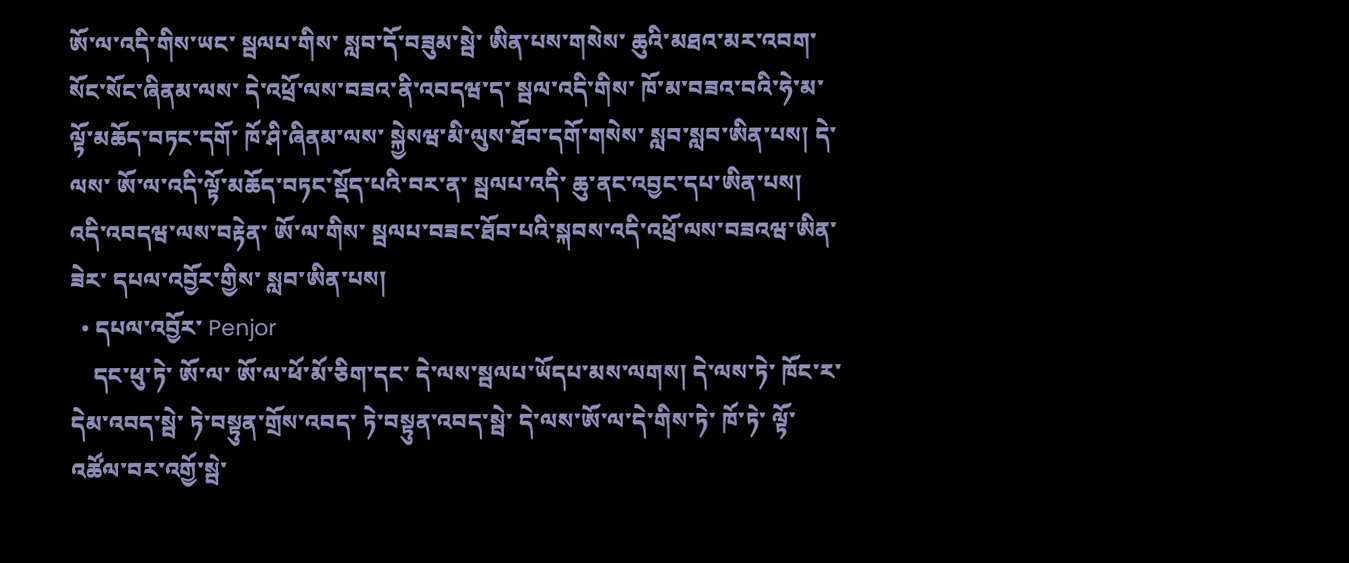ཨོ་ལ་འདི་གིས་ཡང་ སྦལཔ་གིས་ སླབ་དོ་བཟུམ་སྦེ་ ཨིན་པས་གསེས་ ཆུའི་མཐའ་མར་འབག་སོང་སོང་ཞིནམ་ལས་ དེ་འཕྲོ་ལས་བཟའ་ནི་འབདཝ་ད་ སྦལ་འདི་གིས་ ཁོ་མ་བཟའ་བའི་ཧེ་མ་ ལྟོ་མཆོད་བཏང་དགོ་ ཁོ་ཤི་ཞིནམ་ལས་ སྐྱེསཝ་མི་ལུས་ཐོབ་དགོ་གསེས་ སླབ་སླབ་ཨིན་པས། དེ་ལས་ ཨོ་ལ་འདི་ལྟོ་མཆོད་བཏང་སྡོད་པའི་བར་ན་ སྦལཔ་འདི་ ཆུ་ནང་འབྱང་དཔ་ཨིན་པས། འདི་འབདཝ་ལས་བརྟེན་ ཨོ་ལ་གིས་ སྦལཔ་བཟང་ཐོབ་པའི་སྐབས་འདི་འཕྲོ་ལས་བཟའཝ་ཨིན་ཟེར་ དཔལ་འབྱོར་གྱིས་ སླབ་ཨིན་པས།
  • དཔལ་འབྱོར་ Penjor
    དང་ཕུ་ཏེ་ ཨོ་ལ་ ཨོ་ལ་ཕོ་མོ་ཅིག་དང་ དེ་ལས་སྦལཔ་ཡོདཔ་མས་ལགས། དེ་ལས་ཏེ་ ཁོང་ར་ དེམ་འབད་སྦེ་ ཏེ་བསྟུན་གྲོས་འབད་ ཏེ་བསྟུན་འབད་སྦེ་ དེ་ལས་ཨོ་ལ་དེ་གིས་ཏེ་ ཁོ་ཏེ་ ལྟོ་འཚོལ་བར་འགྱོ་སྦེ་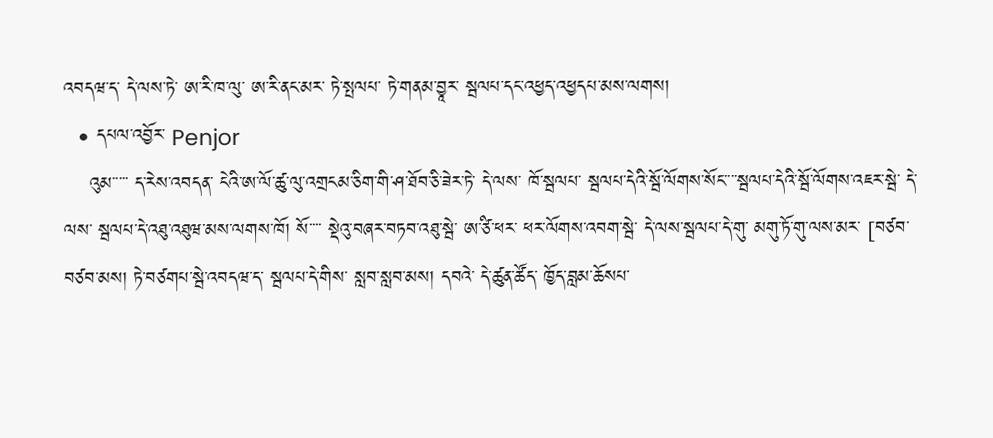འབདཝ་ད་ དེ་ལས་ཏེ་ ཨ་རི་ཁ་ལུ་ ཨ་རི་ནང་མར་ ཏེ་སྤལཔ་ ཏེ་གནམ་བྱཱར་ སྦལཔ་དང་འཕྱད་འཕྱདཔ་མས་ལགས།
  • དཔལ་འབྱོར་ Penjor
    འུམ་་་་་ ད་རེས་འབདན་ ངེའི་ཨ་ལོ་ཚུ་ལུ་འགྲངམ་ཅིག་གི་ཤ་ཐོབ་ཅི་ཟེར་ཏེ་ དེ་ལས་ ཁོ་སྦལཔ་ སྦལཔ་དེའི་སྦོ་ལོགས་སོང་་་་སྦལཔ་དེའི་སྦོ་ལོགས་འཇར་སྦེ་ དེ་ལས་ སྦལཔ་དེ་འཐུ་འཐུཝ་མས་ལགས་ཁོ། སོ་་་་ སྡེའུ་བཞར་བཏབ་འཐུ་སྦེ་ ཨ་ཙི་ཕར་ ཕར་ལོགས་འབག་སྦེ་ དེ་ལས་སྦལཔ་དེ་གུ་ མགུ་ཏོ་གུ་ལས་མར་ [བཙབ་བཙབ་མས། ཏེ་བཙགཔ་སྦེ་འབདཝ་ད་ སྦལཔ་དེ་གིས་ སླབ་སླབ་མས། དབའེ་ དེ་ཚུན་ཚོད་ ཁྱོད་བླམ་ཆོསཔ་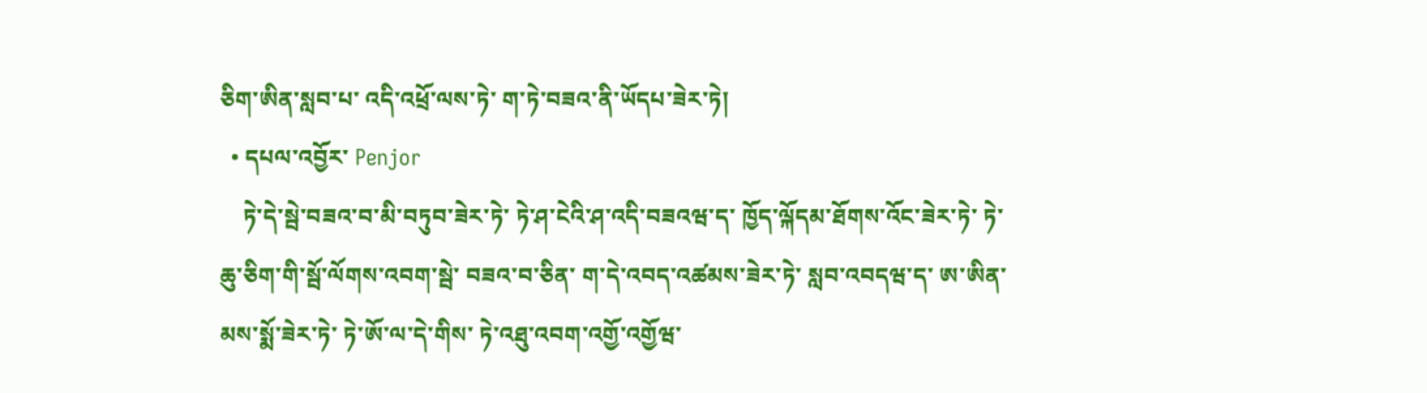ཅིག་ཨིན་སླབ་པ་ འདི་འཕྲོ་ལས་ཏེ་ ག་ཏེ་བཟའ་ནི་ཡོདཔ་ཟེར་ཏེ།
  • དཔལ་འབྱོར་ Penjor
    ཏེ་དེ་སྦེ་བཟའ་བ་མི་བཏུབ་ཟེར་ཏེ་ ཏེ་ཤ་ངེའི་ཤ་འདི་བཟའཝ་ད་ ཁྱོད་ལྐོདམ་ཐོགས་འོང་ཟེར་ཏེ་ ཏེ་ཆུ་ཅིག་གི་སྦོ་ལོགས་འབག་སྦེ་ བཟའ་བ་ཅིན་ ག་དེ་འབད་འཚམས་ཟེར་ཏེ་ སླབ་འབདཝ་ད་ ཨ་ཨིན་མས་སྨོ་ཟེར་ཏེ་ ཏེ་ཨོ་ལ་དེ་གིས་ ཏེ་འཐུ་འབག་འགྱོ་འགྱོཝ་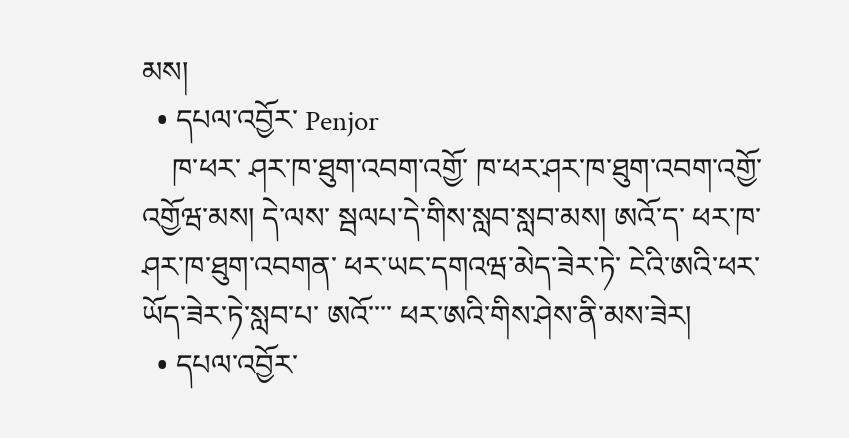མས།
  • དཔལ་འབྱོར་ Penjor
    ཁ་ཕར་ ཤར་ཁ་ཐུག་འབག་འགྱོ་ ཁ་ཕར་ཤར་ཁ་ཐུག་འབག་འགྱོ་འགྱོཝ་མས། དེ་ལས་ སྦལཔ་དེ་གིས་སླབ་སླབ་མས། ཨའོ་ད་ ཕར་ཁ་ཤར་ཁ་ཐུག་འབགན་ ཕར་ཡང་དགའཝ་མེད་ཟེར་ཏེ་ ངེའི་ཨའི་ཕར་ཡོད་ཟེར་ཏེ་སླབ་པ་ ཨའོ་་་་ ཕར་ཨའི་གིས་ཤེས་ནི་མས་ཟེར།
  • དཔལ་འབྱོར་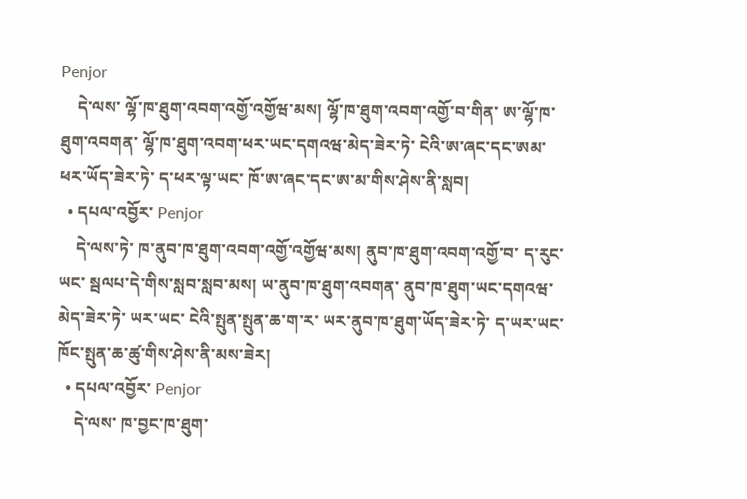Penjor
    དེ་ལས་ ལྷོ་ཁ་ཐུག་འབག་འགྱོ་འགྱོཝ་མས། ལྷོ་ཁ་ཐུག་འབག་འགྱོ་བ་གིན་ ཨ་ལྷོ་ཁ་ཐུག་འབགན་ ལྷོ་ཁ་ཐུག་འབག་ཕར་ཡང་དགའཝ་མེད་ཟེར་ཏེ་ ངེའི་ཨ་ཞང་དང་ཨམ་ ཕར་ཡོད་ཟེར་ཏེ་ ད་ཕར་ལྟ་ཡང་ ཁོ་ཨ་ཞང་དང་ཨ་མ་གིས་ཤེས་ནི་སླབ།
  • དཔལ་འབྱོར་ Penjor
    དེ་ལས་ཏེ་ ཁ་ནུབ་ཁ་ཐུག་འབག་འགྱོ་འགྱོཝ་མས། ནུབ་ཁ་ཐུག་འབག་འགྱོ་བ་ ད་རུང་ཡང་ སྦལཔ་དེ་གིས་སླབ་སླབ་མས། ཡ་ནུབ་ཁ་ཐུག་འབགན་ ནུབ་ཁ་ཐུག་ཡང་དགའཝ་མེད་ཟེར་ཏེ་ ཡར་ཡང་ ངེའི་སྤུན་སྤུན་ཆ་ག་ར་ ཡར་ནུབ་ཁ་ཐུག་ཡོད་ཟེར་ཏེ་ ད་ཡར་ཡང་ཁོང་སྤུན་ཆ་ཚུ་གིས་ཤེས་ནི་མས་ཟེར།
  • དཔལ་འབྱོར་ Penjor
    དེ་ལས་ ཁ་བྱང་ཁ་ཐུག་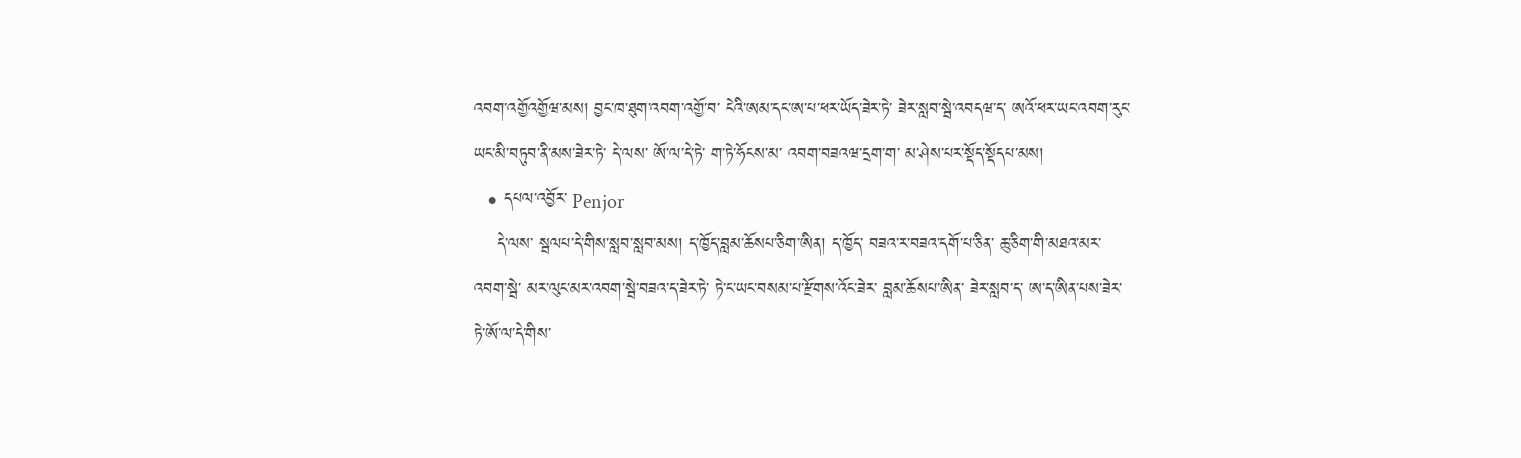འབག་འགྱོའགྱོཝ་མས། བྱང་ཁ་ཐུག་འབག་འགྱོ་བ་ ངེའི་ཨམ་དང་ཨ་པ་ཕར་ཡོད་ཟེར་ཏེ་ ཟེར་སླབ་སྦེ་འབདཝ་ད་ ཨའོ་ཕར་ཡང་འབག་རུང་ཡང་མི་བཏུབ་ནི་མས་ཟེར་ཏེ་ དེ་ལས་ ཨོ་ལ་དེ་ཏེ་ ག་ཏེ་ཧོངས་མ་ འབག་བཟའཝ་དྲག་ག་ མ་ཤེས་པར་སྡོད་སྡོདཔ་མས།
  • དཔལ་འབྱོར་ Penjor
    དེ་ལས་ སྦལཔ་དེ་གིས་སླབ་སླབ་མས། ད་ཁྱོད་བླམ་ཆོསཔ་ཅིག་ཨིན། ད་ཁྱོད་ བཟའ་ར་བཟའ་དགོ་པ་ཅིན་ ཆུ་ཅིག་གི་མཐའ་མར་འབག་སྦེ་ མར་ལུང་མར་འབག་སྦེ་བཟའ་ད་ཟེར་ཏེ་ ཏེ་ང་ཡང་བསམ་པ་རྫོགས་འོང་ཟེར་ བླམ་ཆོསཔ་ཨིན་ ཟེར་སླབ་ད་ ཨ་ད་ཨིན་པས་ཟེར་ ཏེ་ཨོ་ལ་དེ་གིས་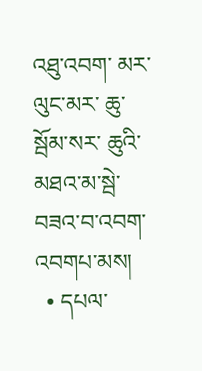འཐུ་འབག་ མར་ལུང་མར་ ཆུ་སྦོམ་སར་ ཆུའི་མཐའ་མ་སྦེ་ བཟའ་བ་འབག་འབགཔ་མས།
  • དཔལ་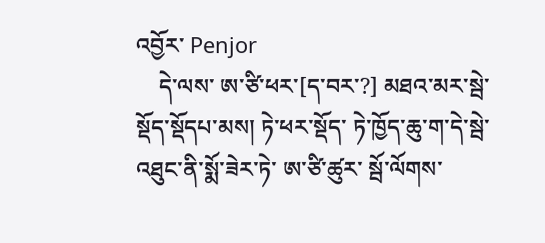འབྱོར་ Penjor
    དེ་ལས་ ཨ་ཙི་ཕར་[ད་བར་?] མཐའ་མར་སྦེ་སྡོད་སྡོདཔ་མས། ཏེ་ཕར་སྡོད་ ཏེ་ཁྱོད་ཆུ་ག་དེ་སྦེ་འཐུང་ནི་སྨོ་ཟེར་ཏེ་ ཨ་ཙི་ཚུར་ སྦོ་ལོགས་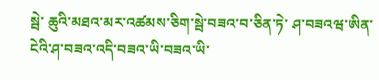སྦེ་ ཆུའི་མཐའ་མར་འཚམས་ཅིག་སྦེ་བཟའ་བ་ཅིན་ཏེ་ ཤ་བཟའཝ་ཨིན་ ངེའི་ཤ་བཟའ་འདི་བཟའ་ཡི་བཟའ་ཡི་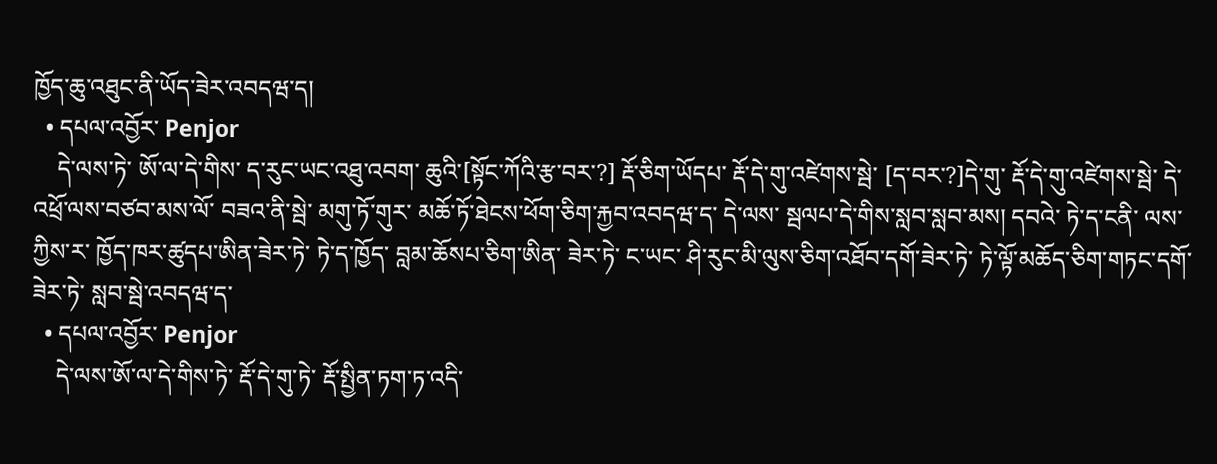ཁྱོད་ཆུ་འཐུང་ནི་ཡོད་ཟེར་འབདཝ་ད།
  • དཔལ་འབྱོར་ Penjor
    དེ་ལས་ཏེ་ ཨོ་ལ་དེ་གིས་ ད་རུང་ཡང་འཐུ་འབག་ ཆུའི་[སྟོང་ཀོའི་རྩ་བར་?] རྡོ་ཅིག་ཡོདཔ་ རྡོ་དེ་གུ་འཛེགས་སྦེ་ [ད་བར་?]དེ་གུ་ རྡོ་དེ་གུ་འཛེགས་སྦེ་ དེ་འཕྲོ་ལས་བཙབ་མས་ལོ་ བཟའ་ནི་སྦེ་ མགུ་ཏོ་གུར་ མཆོ་ཏོ་ཐེངས་ཕོག་ཅིག་རྐྱབ་འབདཝ་ད་ དེ་ལས་ སྦལཔ་དེ་གིས་སླབ་སླབ་མས། དབའེ་ ཏེ་ད་ངནི་ ལས་ཀྱིས་ར་ ཁྱོད་ཁར་ཚུདཔ་ཨིན་ཟེར་ཏེ་ ཏེ་ད་ཁྱོད་ བླམ་ཆོསཔ་ཅིག་ཨིན་ ཟེར་ཏེ་ ང་ཡང་ ཤི་རུང་མི་ལུས་ཅིག་འཐོབ་དགོ་ཟེར་ཏེ་ ཏེ་ལྟོ་མཆོད་ཅིག་གཏང་དགོ་ཟེར་ཏེ་ སླབ་སྦེ་འབདཝ་ད་
  • དཔལ་འབྱོར་ Penjor
    དེ་ལས་ཨོ་ལ་དེ་གིས་ཏེ་ རྡོ་དེ་གུ་ཏེ་ རྡོ་སྤྱིན་ཏག་ཏ་འདི་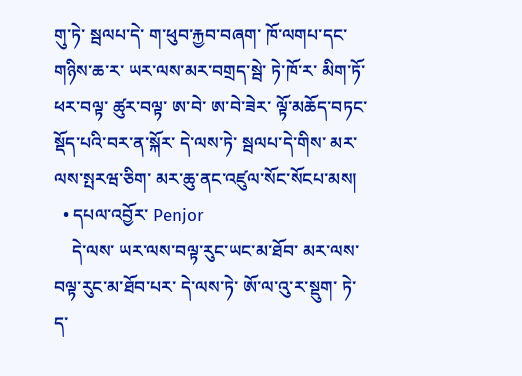གུ་ཏེ་ སྦལཔ་དེ་ ག་ཕུབ་རྐྱབ་བཞག་ ཁོ་ལགཔ་དང་གཉིས་ཆ་ར་ ཡར་ལས་མར་བགྲད་སྦེ་ ཏེ་ཁོ་ར་ མིག་ཏོ་ཕར་བལྟ་ ཚུར་བལྟ་ ཨ་བེ་ ཨ་བེ་ཟེར་ ལྟོ་མཆོད་བཏང་སྡོད་པའི་བར་ན་སྐོར་ དེ་ལས་ཏེ་ སྦལཔ་དེ་གིས་ མར་ལས་སྤརཝ་ཅིག་ མར་ཆུ་ནང་འཛུལ་སོང་སོངཔ་མས།
  • དཔལ་འབྱོར་ Penjor
    དེ་ལས་ ཡར་ལས་བལྟ་རུང་ཡང་མ་ཐོབ་ མར་ལས་བལྟ་རུང་མ་ཐོབ་པར་ དེ་ལས་ཏེ་ ཨོ་ལ་འུ་ར་སྡུག་ ཏེ་ད་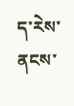ད་རེས་ནངས་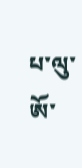པ་ལུ་ ཨོ་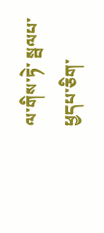ལ་གིས་ཏེ་ སྦལཔ་ཕྱདཔ་ཅིག་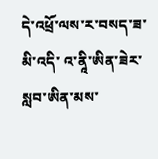དེ་འཕྲོ་ལས་ར་བསད་ཟ་མི་འདི་ འ་ནཱི་ཨིན་ཟེར་ སླབ་ཨིན་མས་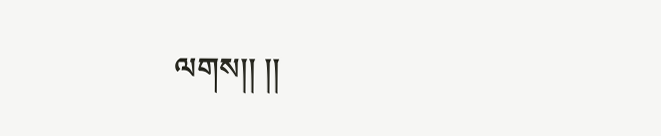ལགས།། །།